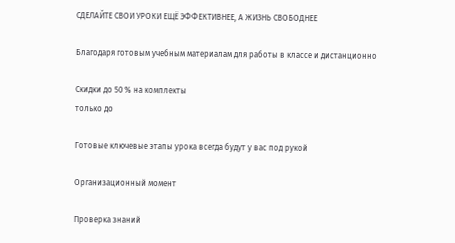СДЕЛАЙТЕ СВОИ УРОКИ ЕЩЁ ЭФФЕКТИВНЕЕ, А ЖИЗНЬ СВОБОДНЕЕ

Благодаря готовым учебным материалам для работы в классе и дистанционно

Скидки до 50 % на комплекты
только до

Готовые ключевые этапы урока всегда будут у вас под рукой

Организационный момент

Проверка знаний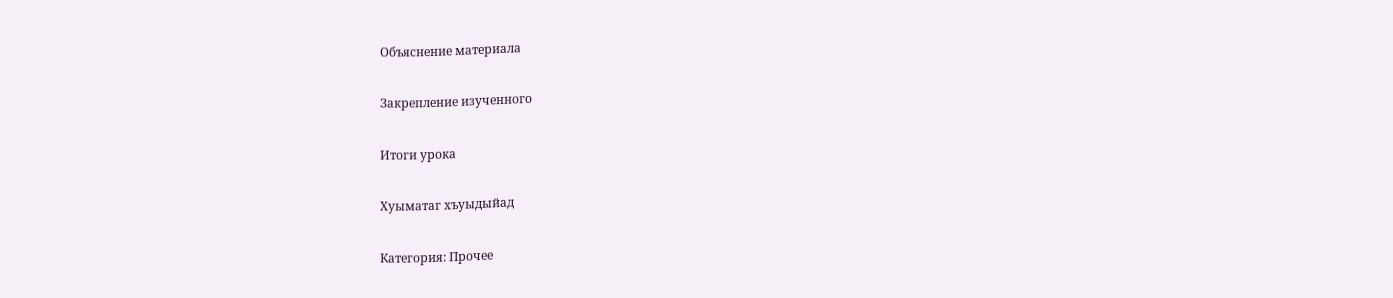Объяснение материала

Закрепление изученного

Итоги урока

Хуыматаг хъуыдыйад

Категория: Прочее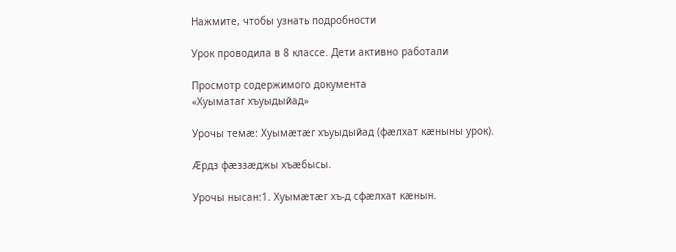Нажмите, чтобы узнать подробности

Урок проводила в 8 классе. Дети активно работали

Просмотр содержимого документа
«Хуыматаг хъуыдыйад»

Урочы темæ: Хуымæтæг хъуыдыйад (фæлхат кæныны урок).

Æрдз фæззæджы хъæбысы.

Урочы нысан:1. Хуымæтæг хъ-д сфæлхат кæнын.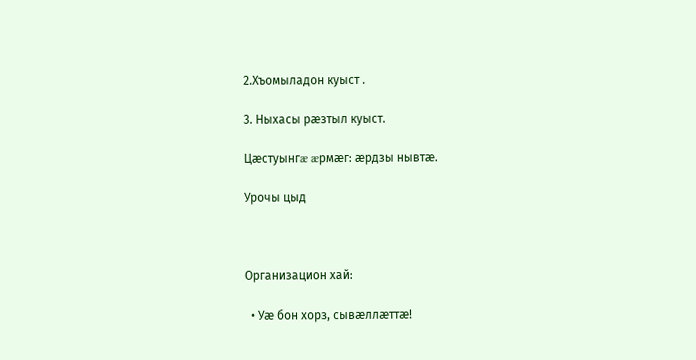2.Хъомыладон куыст .

3. Ныхасы рæзтыл куыст.

Цæстуынгæ æрмæг: æрдзы нывтæ.

Урочы цыд



Организацион хай:

  • Уæ бон хорз, сывæллæттæ!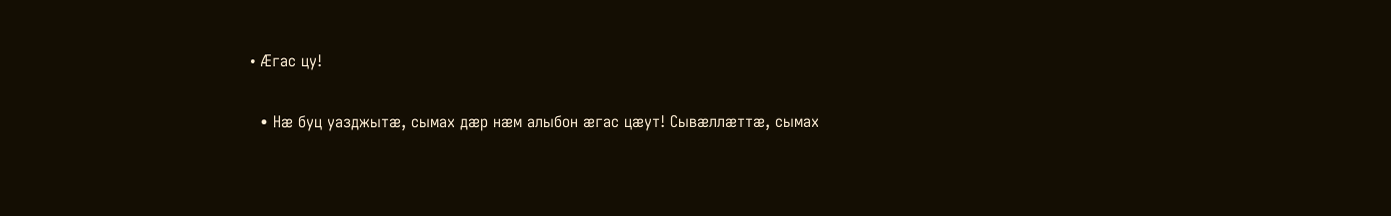• Æгас цу!

  • Нæ буц уазджытæ, сымах дæр нæм алыбон æгас цæут! Сывæллæттæ, сымах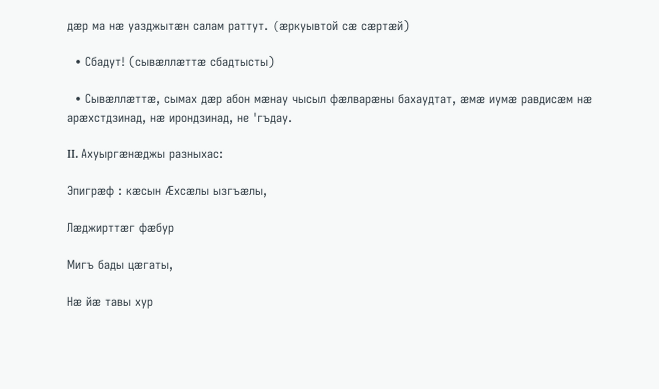дæр ма нæ уазджытæн салам раттут. (æркуывтой сæ сæртæй)

  • Сбадут! (сывæллæттæ сбадтысты)

  • Сывæллæттæ, сымах дæр абон мæнау чысыл фæлварæны бахаудтат, æмæ иумæ равдисæм нæ арæхстдзинад, нæ ирондзинад, не 'гъдау.

ΙΙ. Ахуыргæнæджы разныхас:

Эпигрæф : кæсын Æхсæлы ызгъæлы,

Лæджирттæг фæбур

Мигъ бады цæгаты,

Нæ йæ тавы хур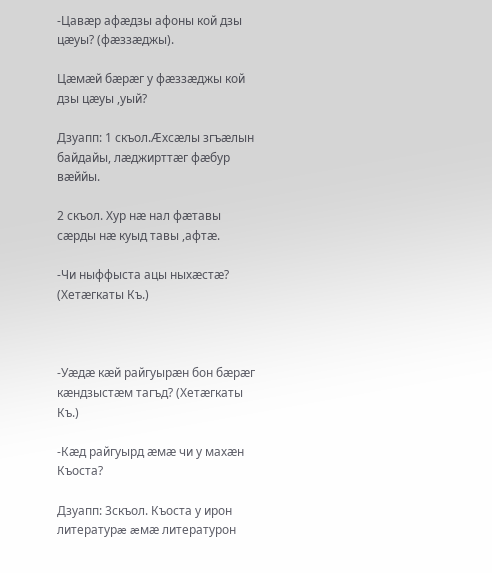-Цавæр афæдзы афоны кой дзы цæуы? (фæззæджы).

Цæмæй бæрæг у фæззæджы кой дзы цæуы ,уый?

Дзуапп: 1 скъол.Æхсæлы згъæлын байдайы, лæджирттæг фæбур вæййы.

2 скъол. Хур нæ нал фæтавы сæрды нæ куыд тавы ,афтæ.

-Чи ныффыста ацы ныхæстæ? (Хетæгкаты Къ.)



-Уæдæ кæй райгуырæн бон бæрæг кæндзыстæм тагъд? (Хетæгкаты Къ.)

-Кæд райгуырд æмæ чи у махæн Къоста?

Дзуапп: 3скъол. Къоста у ирон литературæ æмæ литературон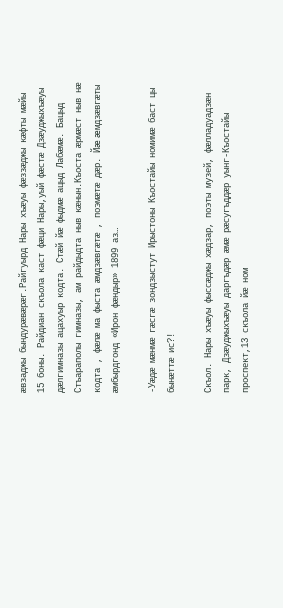æвзаджы бындурæвæрæг.Райгуырд Нары хъæуы фæззæджы кæфты мæйы 15 боны. Райдиан скъола каст фæци Нары,уый фæстæ Дзæуджыхъæуы дæлгимназы ацахуыр кодта. Стæй йæ фыдмæ ацыд Лабæмæ. Бацыд Стъараполы гимназы, ам райдыдта ныв кæнын.Къоста æрмæст ныв нæ кодта , фæлæ ма фыста æмдзæвгæтæ , поэмæтæ дæр. Йæ æмдзæвгæты æмбырдгонд «Ирон фæндыр» 1899 аз…

-Уæдæ мæнмæ гæсгæ зондзыстут Ирыстоны Къостайы номимæ баст цы бынæттæ ис?!

Скъол. Нары хъæуы фыссæджы хæдзар, поэты музей, фæлладуадзæн парк, Дзæуджыхъæуы даргъдæр æмæ рæсугъддæр уынг-Къостайы проспект,13 скъола йæ ном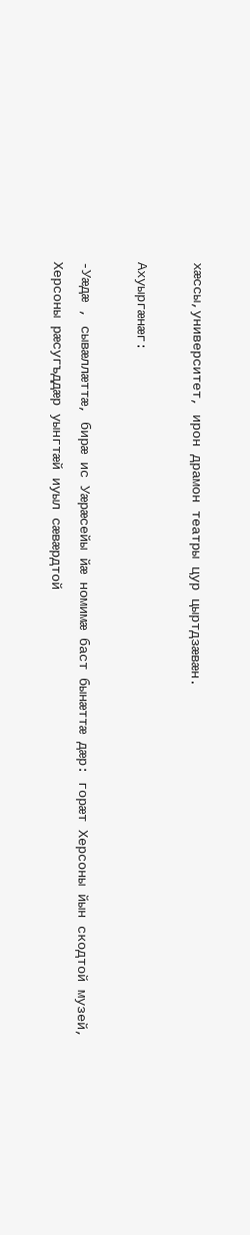хæссы,университет, ирон драмон театры цур цыртдзæвæн.

Ахуыргæнæг:

-Уæдæ , сывæллæттæ, бирæ ис Уæрæсейы йæ номимæ баст бынæттæ дæр: горæт Херсоны йын скодтой музей, Херсоны рæсугъддæр уынгтæй иуыл сæвæрдтой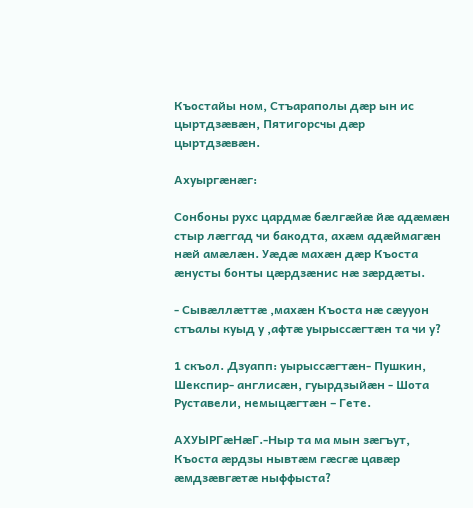Къостайы ном, Стъараполы дæр ын ис цыртдзæвæн, Пятигорсчы дæр цыртдзæвæн.

Ахуыргæнæг:

Сонбоны рухс цардмæ бæлгæйæ йæ адæмæн стыр лæггад чи бакодта, ахæм адæймагæн нæй амæлæн. Уæдæ махæн дæр Къоста æнусты бонты цæрдзæнис нæ зæрдæты.

- Сывæллæттæ ,махæн Къоста нæ сæууон стъалы куыд у ,афтæ уырыссæгтæн та чи у?

1 скъол. Дзуапп: уырыссæгтæн- Пушкин, Шекспир- англисæн, гуырдзыйæн - Шота Руставели, немыцæгтæн – Гете.

АХУЫРГæНæГ.-Ныр та ма мын зæгъут, Къоста æрдзы нывтæм гæсгæ цавæр æмдзæвгæтæ ныффыста?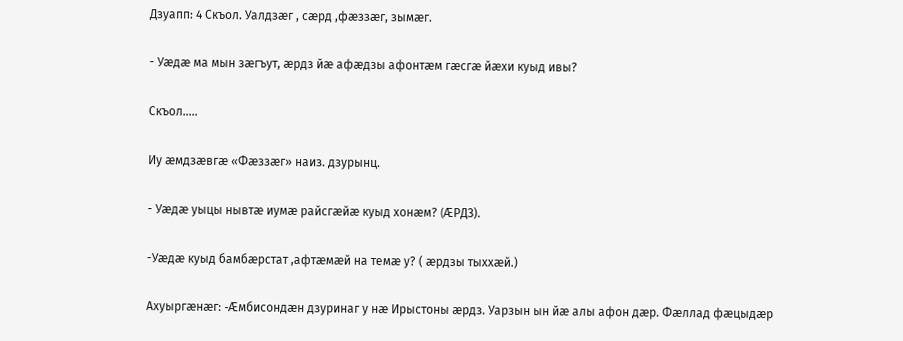Дзуапп: 4 Скъол. Уалдзæг , сæрд ,фæззæг, зымæг.

- Уæдæ ма мын зæгъут, æрдз йæ афæдзы афонтæм гæсгæ йæхи куыд ивы?

Скъол…..

Иу æмдзæвгæ «Фæззæг» наиз. дзурынц.

- Уæдæ уыцы нывтæ иумæ райсгæйæ куыд хонæм? (ÆРДЗ).

-Уæдæ куыд бамбæрстат ,афтæмӕй на темæ у? ( æрдзы тыххæй.)

Ахуыргæнæг: -Æмбисондæн дзуринаг у нæ Ирыстоны æрдз. Уарзын ын йæ алы афон дæр. Фæллад фæцыдæр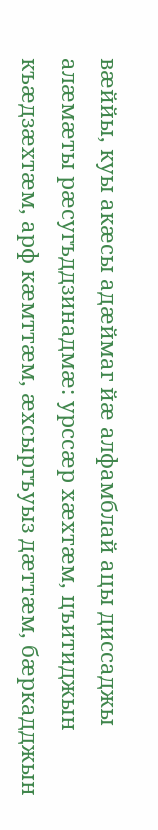вæййы, куы акæсы адæймаг йæ алфамблай ацы диссаджы алæмæты рæсугъддзинадмæ: урссæр хæхтæм, цъитиджын къæдзæхтæм, арф кæмттæм, æхсыргъуыз дæттæм, бæркадджын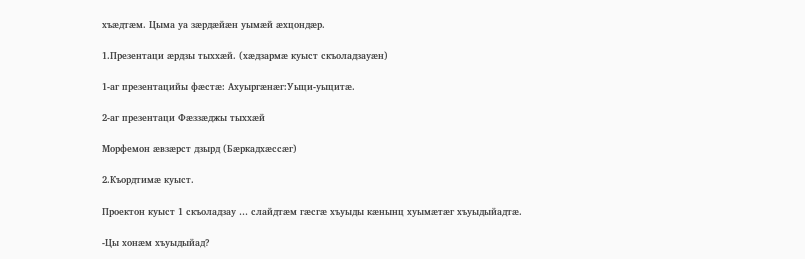хъæдтæм. Цыма уа зæрдæйæн уымæй æхцондæр.

1.Презентаци æрдзы тыххæй. (хæдзармæ куыст скъоладзауæн)

1-аг презентацийы фæстæ: Ахуыргæнæг:Уыци-уыцитæ.

2-аг презентаци Фæззæджы тыххæй

Морфемон æвзæрст дзырд (Бæркадхæссæг)

2.Къордтимæ куыст.

Проектон куыст 1 скъоладзау … слайдтæм гæсгæ хъуыды кæнынц хуымæтæг хъуыдыйадтæ.

-Цы хонæм хъуыдыйад?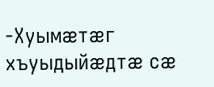-Хуымæтæг хъуыдыйæдтæ сæ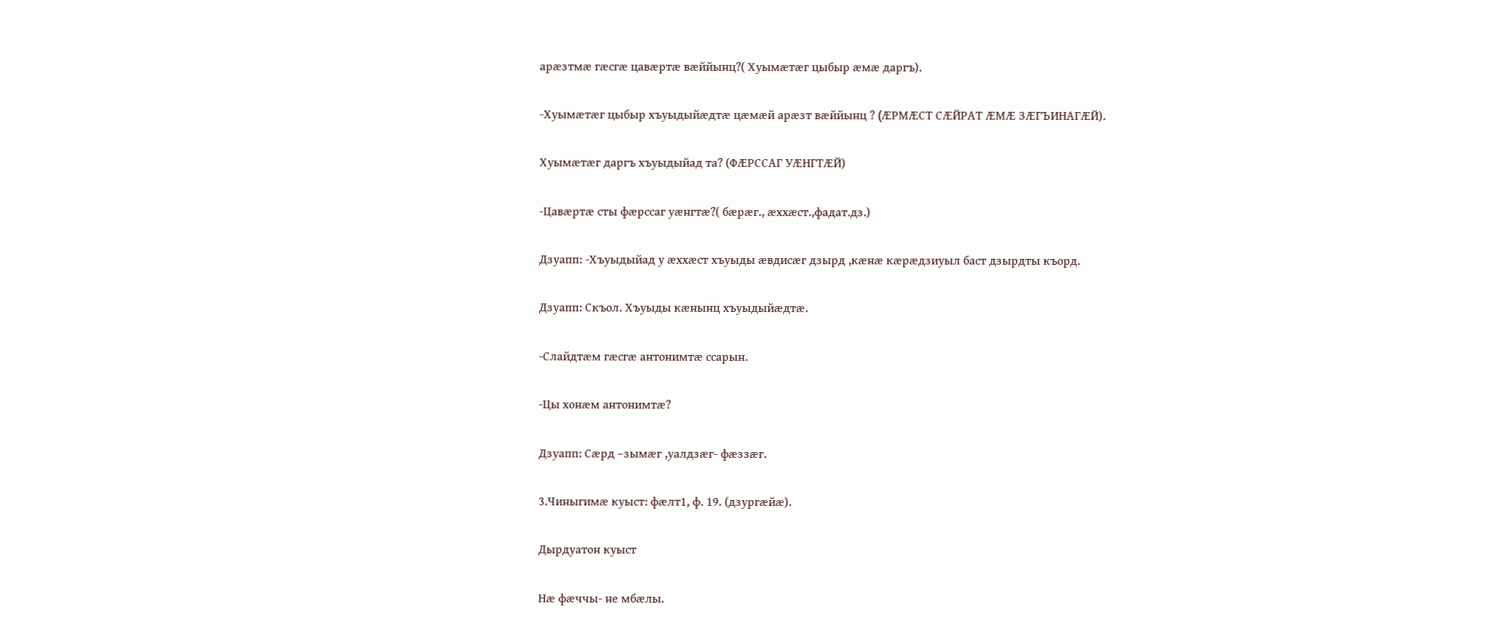арæзтмæ гæсгæ цавæртæ вæййынц?( Хуымæтæг цыбыр æмæ даргъ).

-Хуымæтæг цыбыр хъуыдыйæдтæ цæмæй арæзт вæййынц ? (ÆРМÆСТ СÆЙРАТ ÆМÆ ЗÆГЪИНАГÆЙ).

Хуымæтæг даргъ хъуыдыйад та? (ФÆРССАГ УÆНГТÆЙ)

-Цавæртæ сты фæрссаг уæнгтæ?( бæрæг., æххæст.,фадат.дз.)

Дзуапп: -Хъуыдыйад у æххæст хъуыды æвдисæг дзырд ,кæнæ кæрæдзиуыл баст дзырдты къорд.

Дзуапп: Скъол. Хъуыды кæнынц хъуыдыйæдтæ.

-Слайдтæм гæсгæ антонимтæ ссарын.

-Цы хонæм антонимтæ?

Дзуапп: Сæрд –зымæг ,уалдзæг- фæззæг.

3.Чиныгимæ куыст: фæлт1, ф. 19. (дзургæйæ).

Дырдуатон куыст

Нæ фæччы- не мбæлы.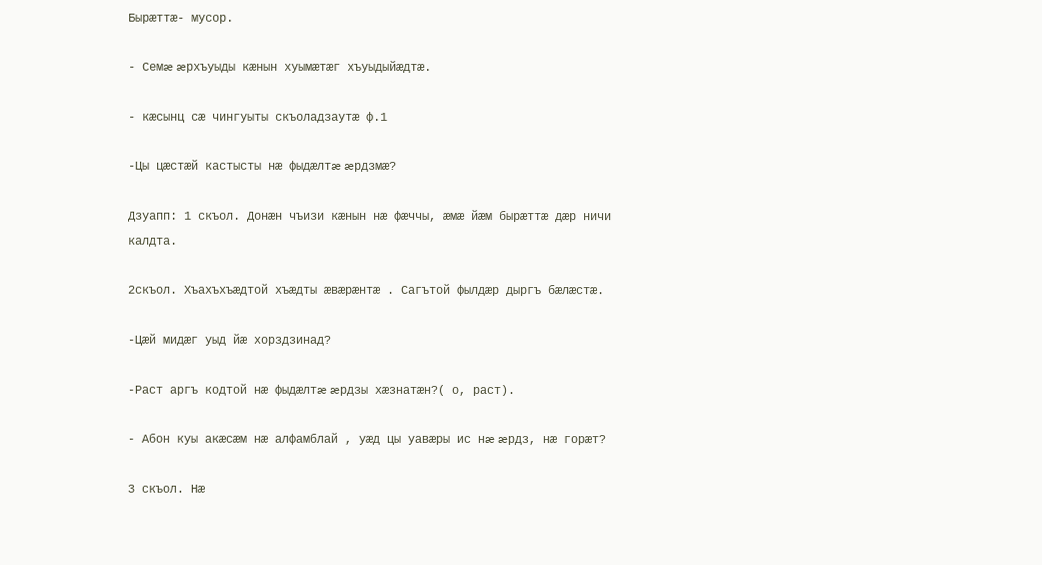Бырæттæ- мусор.

- Семæ æрхъуыды кæнын хуымæтæг хъуыдыйæдтæ.

- кæсынц сæ чингуыты скъоладзаутæ ф.1

-Цы цæстæй кастысты нæ фыдæлтæ æрдзмæ?

Дзуапп: 1 скъол. Донæн чъизи кæнын нæ фæччы, æмæ йæм бырæттæ дæр ничи калдта.

2скъол. Хъахъхъæдтой хъæдты æвæрæнтæ . Сагътой фылдæр дыргъ бæлæстæ.

-Цæй мидæг уыд йæ хорздзинад?

-Раст аргъ кодтой нæ фыдæлтæ æрдзы хæзнатæн?( о, раст).

- Абон куы акæсæм нæ алфамблай , уæд цы уавæры ис нæ æрдз, нæ горæт?

3 скъол. Нæ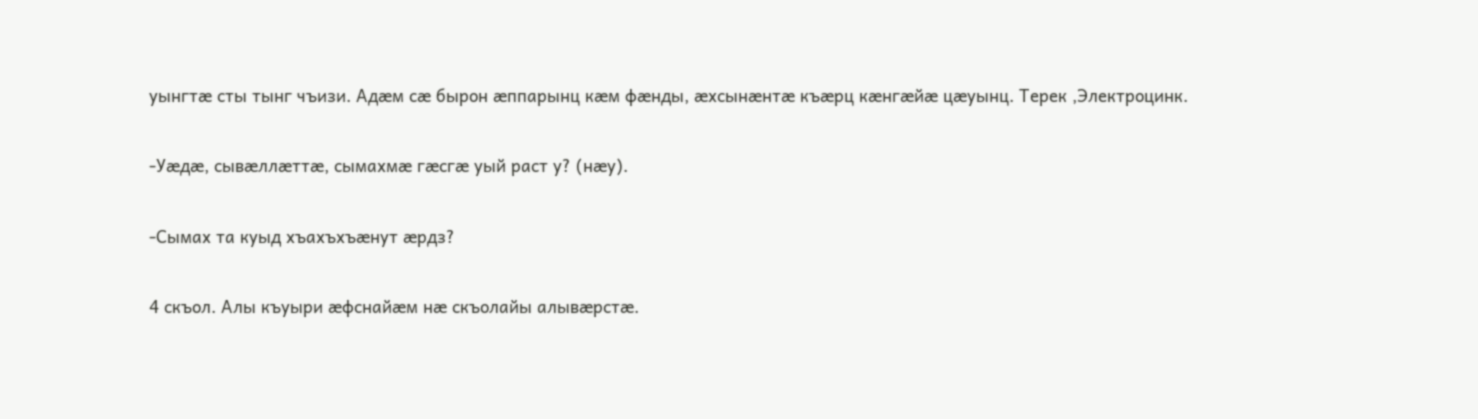уынгтæ сты тынг чъизи. Адæм сæ бырон æппарынц кæм фæнды, æхсынæнтæ къæрц кæнгæйæ цæуынц. Терек ,Электроцинк.

-Уæдæ, сывæллæттæ, сымахмæ гæсгæ уый раст у? (нæу).

-Сымах та куыд хъахъхъæнут æрдз?

4 скъол. Алы къуыри æфснайæм нæ скъолайы алывæрстæ.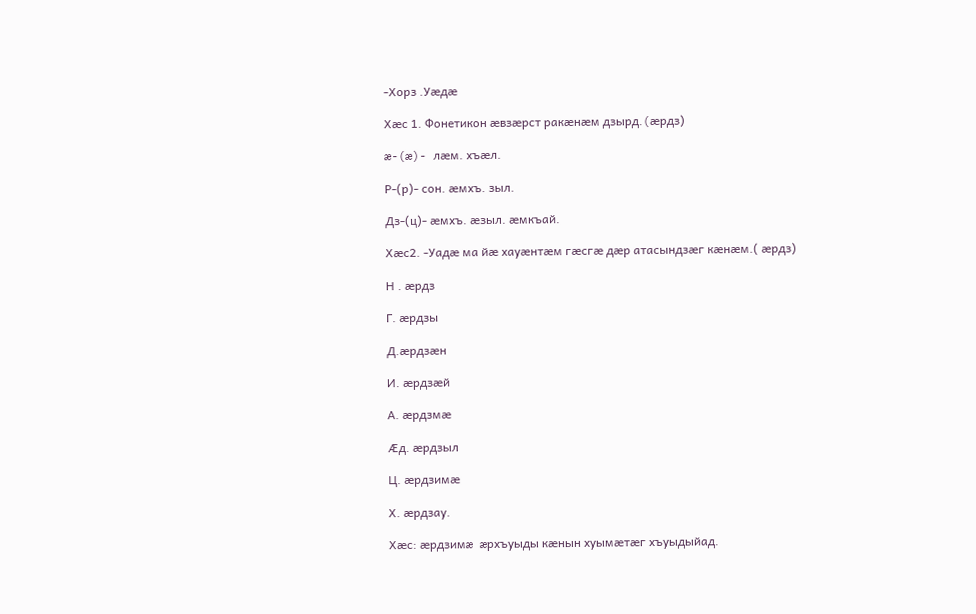-Хорз .Уæдæ

Хæс 1. Фонетикон æвзæрст ракæнæм дзырд.(æрдз)

æ-(æ)- лæм. хъæл.

Р-(р)- сон. æмхъ. зыл.

Дз-(ц)- æмхъ. æзыл. æмкъай.

Хæс2. -Уадæ ма йæ хауæнтæм гæсгæ дæр атасындзæг кæнæм.( æрдз)

Н . æрдз

Г. æрдзы

Д.æрдзæн

И. æрдзæй

А. æрдзмæ

Æд. æрдзыл

Ц. æрдзимæ

Х. æрдзау.

Хæс: æрдзимæ æрхъуыды кæнын хуымæтæг хъуыдыйад.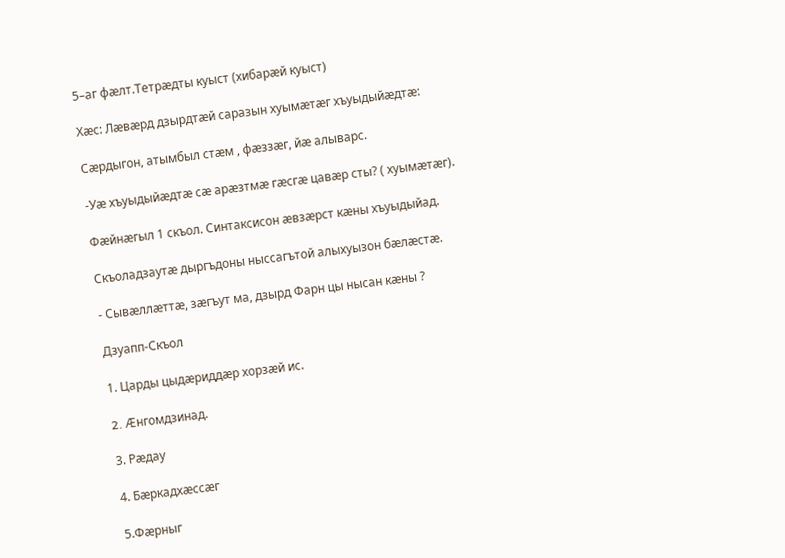5–аг фæлт.Тетрæдты куыст (хибарæй куыст)

Хæс: Лæвæрд дзырдтæй саразын хуымæтæг хъуыдыйæдтæ:

Сæрдыгон, атымбыл стæм , фæззæг, йæ алыварс.

-Уæ хъуыдыйæдтæ сæ арæзтмæ гæсгæ цавæр сты? ( хуымæтæг).

Фæйнæгыл 1 скъол. Синтаксисон æвзæрст кæны хъуыдыйад.

Скъоладзаутæ дыргъдоны ныссагътой алыхуызон бæлæстæ.

- Сывæллæттæ, зæгъут ма, дзырд Фарн цы нысан кæны ?

Дзуапп-Скъол

1. Царды цыдæриддæр хорзæй ис.

2. Æнгомдзинад.

3. Рæдау

4. Бæркадхæссæг

5.Фæрныг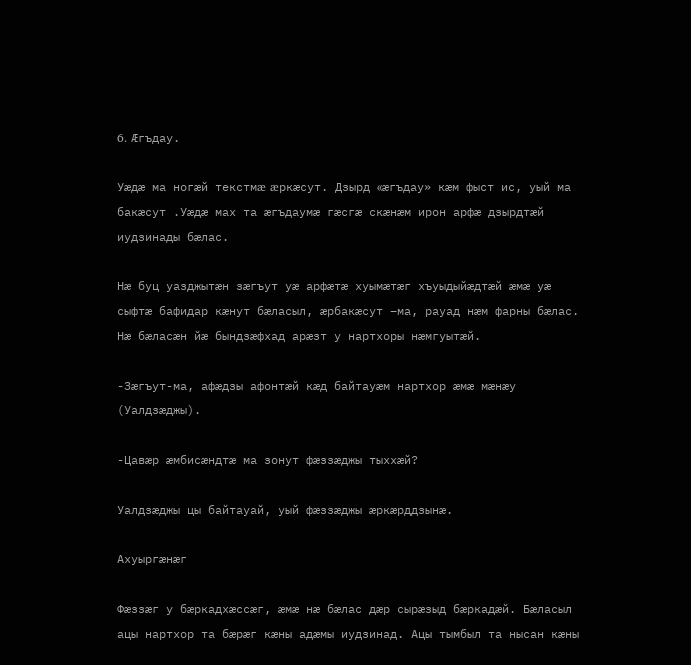6. Æгъдау.

Уæдæ ма ногæй текстмæ æркæсут. Дзырд «æгъдау» кæм фыст ис, уый ма бакæсут .Уæдæ мах та æгъдаумæ гæсгæ скæнæм ирон арфæ дзырдтæй иудзинады бæлас.

Нæ буц уазджытæн зæгъут уæ арфæтæ хуымæтæг хъуыдыйæдтæй æмæ уæ сыфтæ бафидар кæнут бæласыл, æрбакæсут –ма, рауад нæм фарны бæлас. Нæ бæласæн йæ бындзæфхад арæзт у нартхоры нæмгуытæй.

-Зæгъут-ма, афæдзы афонтæй кæд байтауæм нартхор æмæ мæнæу (Уалдзæджы).

-Цавæр æмбисæндтæ ма зонут фæззæджы тыххæй?

Уалдзæджы цы байтауай, уый фæззæджы æркæрддзынæ.

Ахуыргæнæг

Фæззæг у бæркадхæссæг, æмæ нæ бæлас дæр сырæзыд бæркадæй. Бæласыл ацы нартхор та бæрæг кæны адæмы иудзинад. Ацы тымбыл та нысан кæны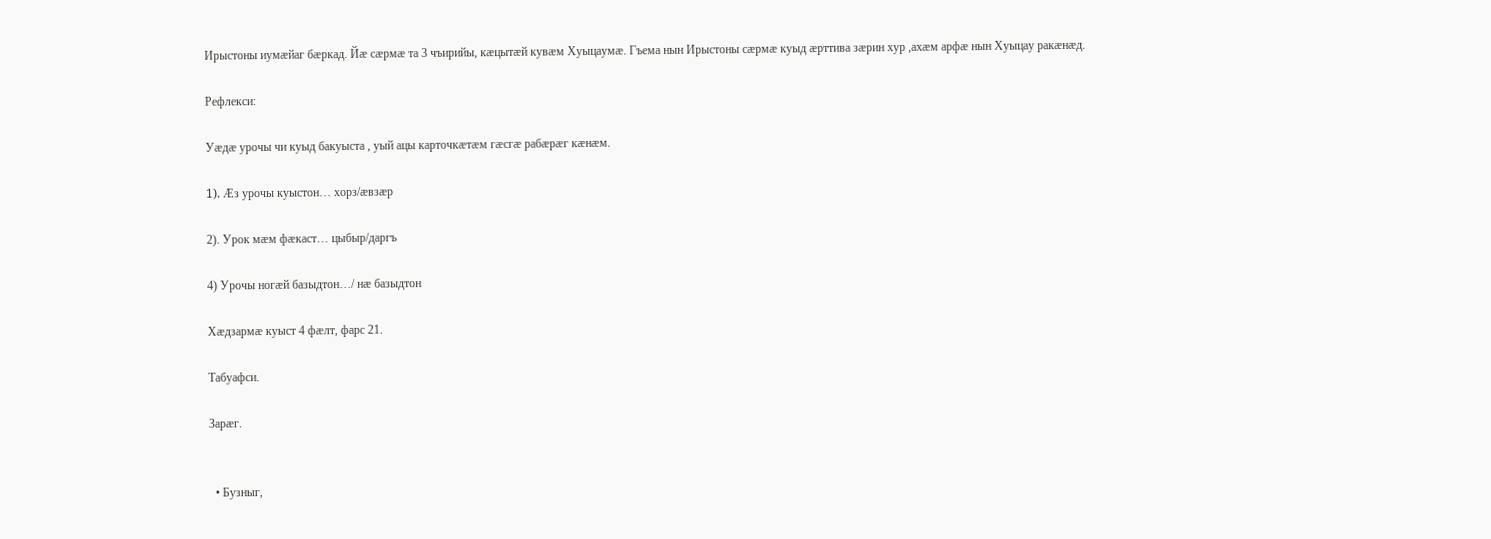Ирыстоны иумæйаг бæркад. Йæ сæрмæ та 3 чъирийы, кæцытæй кувæм Хуыцаумæ. Гъема нын Ирыстоны сæрмæ куыд æрттива зæрин хур ,ахæм арфæ нын Хуыцау ракæнæд.

Рефлекси:

Уæдæ урочы чи куыд бакуыста , уый ацы карточкæтæм гæсгæ рабæрæг кæнæм.

1). Æз урочы куыстон… хорз/æвзæр

2). Урок мæм фæкаст… цыбыр/даргъ

4) Урочы ногæй базыдтон…/ нæ базыдтон

Хæдзармæ куыст 4 фæлт, фарс 21.

Табуафси.

Зарæг.


  • Бузныг,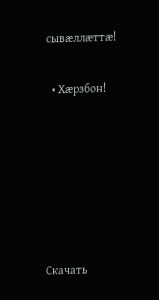сывæллæттæ!

  • Хæрзбон!






Скачать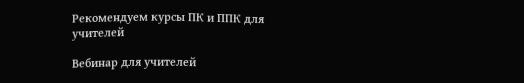Рекомендуем курсы ПК и ППК для учителей

Вебинар для учителей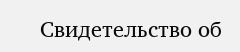Свидетельство об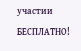участии БЕСПЛАТНО!